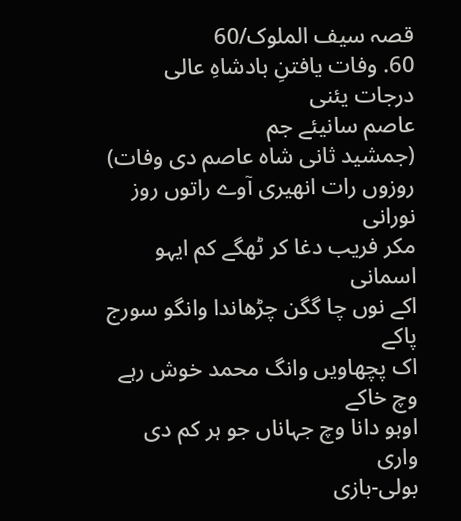قصہ سیف الملوک/60
60. وفات یافتنِ بادشاہِ عالی درجات یئنی
عاصم سانیئے جم
(جمشید ثانی شاہ عاصم دی وفات)
روزوں رات انھیری آوے راتوں روز نورانی
مکر فریب دغا کر ٹھگے کم ایہو اسمانی
اکے نوں چا گگن چڑھاندا وانگو سورج پاکے
اک پچھاویں وانگ محمد خوش رہے وچ خاکے
اوہو دانا وچ جہاناں جو ہر کم دی واری
بولی-بازی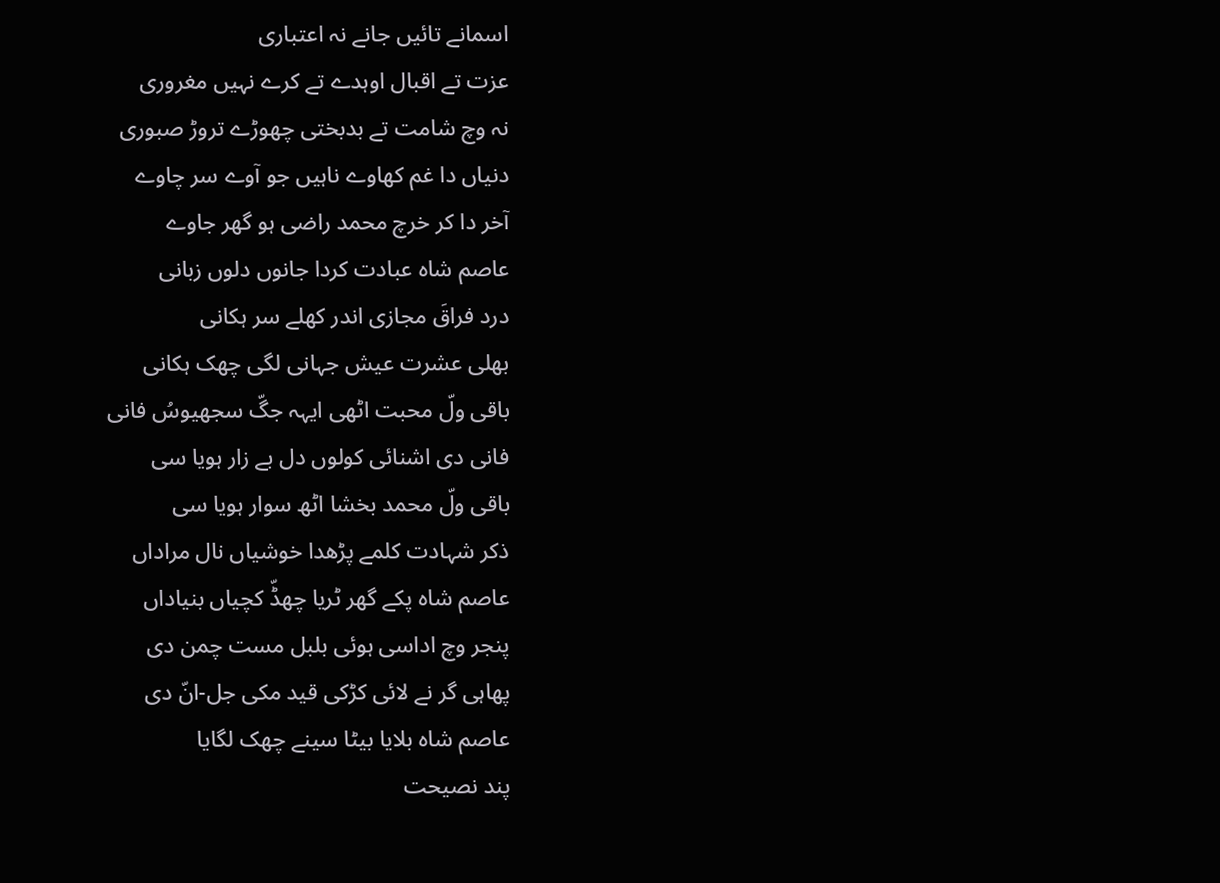اسمانے تائیں جانے نہ اعتباری
عزت تے اقبال اوہدے تے کرے نہیں مغروری
نہ وچ شامت تے بدبختی چھوڑے تروڑ صبوری
دنیاں دا غم کھاوے ناہیں جو آوے سر چاوے
آخر دا کر خرچ محمد راضی ہو گھر جاوے
عاصم شاہ عبادت کردا جانوں دلوں زبانی
درد فراقَ مجازی اندر کھلے سر ہکانی
بھلی عشرت عیش جہانی لگی چھک ہکانی
باقی ولّ محبت اٹھی ایہہ جگّ سجھیوسُ فانی
فانی دی اشنائی کولوں دل بے زار ہویا سی
باقی ولّ محمد بخشا اٹھ سوار ہویا سی
ذکر شہادت کلمے پڑھدا خوشیاں نال مراداں
عاصم شاہ پکے گھر ٹریا چھڈّ کچیاں بنیاداں
پنجر وچ اداسی ہوئی بلبل مست چمن دی
پھاہی گر نے لائی کڑکی قید مکی جل-انّ دی
عاصم شاہ بلایا بیٹا سینے چھک لگایا
پند نصیحت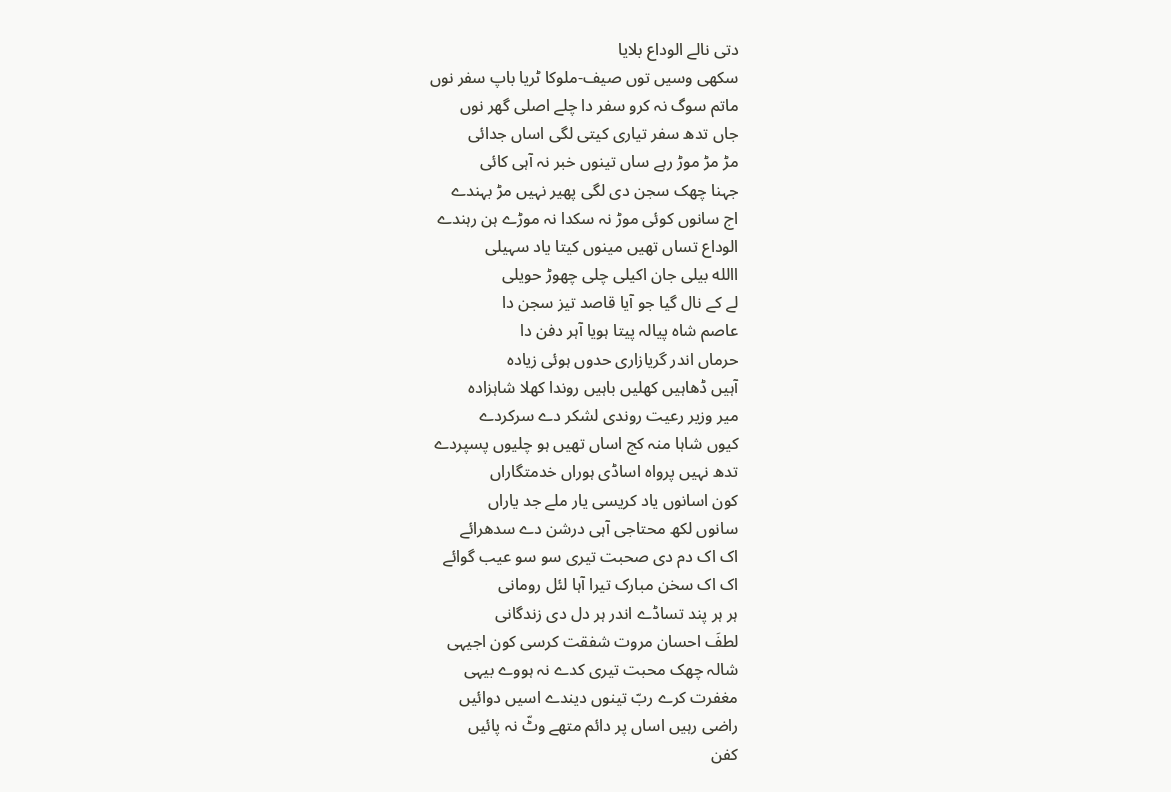دتی نالے الوداع بلایا
سکھی وسیں توں صیف-ملوکا ٹریا باپ سفر نوں
ماتم سوگ نہ کرو سفر دا چلے اصلی گھر نوں
جاں تدھ سفر تیاری کیتی لگی اساں جدائی
مڑ مڑ موڑ رہے ساں تینوں خبر نہ آہی کائی
جہنا چھک سجن دی لگی پھیر نہیں مڑ بہندے
اج سانوں کوئی موڑ نہ سکدا نہ موڑے ہن رہندے
الوداع تساں تھیں مینوں کیتا یاد سہیلی
االله بیلی جان اکیلی چلی چھوڑ حویلی
لے کے نال گیا جو آیا قاصد تیز سجن دا
عاصم شاہ پیالہ پیتا ہویا آہر دفن دا
حرماں اندر گریازاری حدوں ہوئی زیادہ
آہیں ڈھاہیں کھلیں باہیں روندا کھلا شاہزادہ
میر وزیر رعیت روندی لشکر دے سرکردے
کیوں شاہا منہ کج اساں تھیں ہو چلیوں پسپردے
تدھ نہیں پرواہ اساڈی ہوراں خدمتگاراں
کون اسانوں یاد کریسی یار ملے جد یاراں
سانوں لکھ محتاجی آہی درشن دے سدھرائے
اک اک دم دی صحبت تیری سو سو عیب گوائے
اک اک سخن مبارک تیرا آہا لئل رومانی
ہر ہر پند تساڈے اندر ہر دل دی زندگانی
لطفَ احسان مروت شفقت کرسی کون اجیہی
شالہ چھک محبت تیری کدے نہ ہووے بیہی
مغفرت کرے ربّ تینوں دیندے اسیں دوائیں
راضی رہیں اساں پر دائم متھے وٹّ نہ پائیں
کفن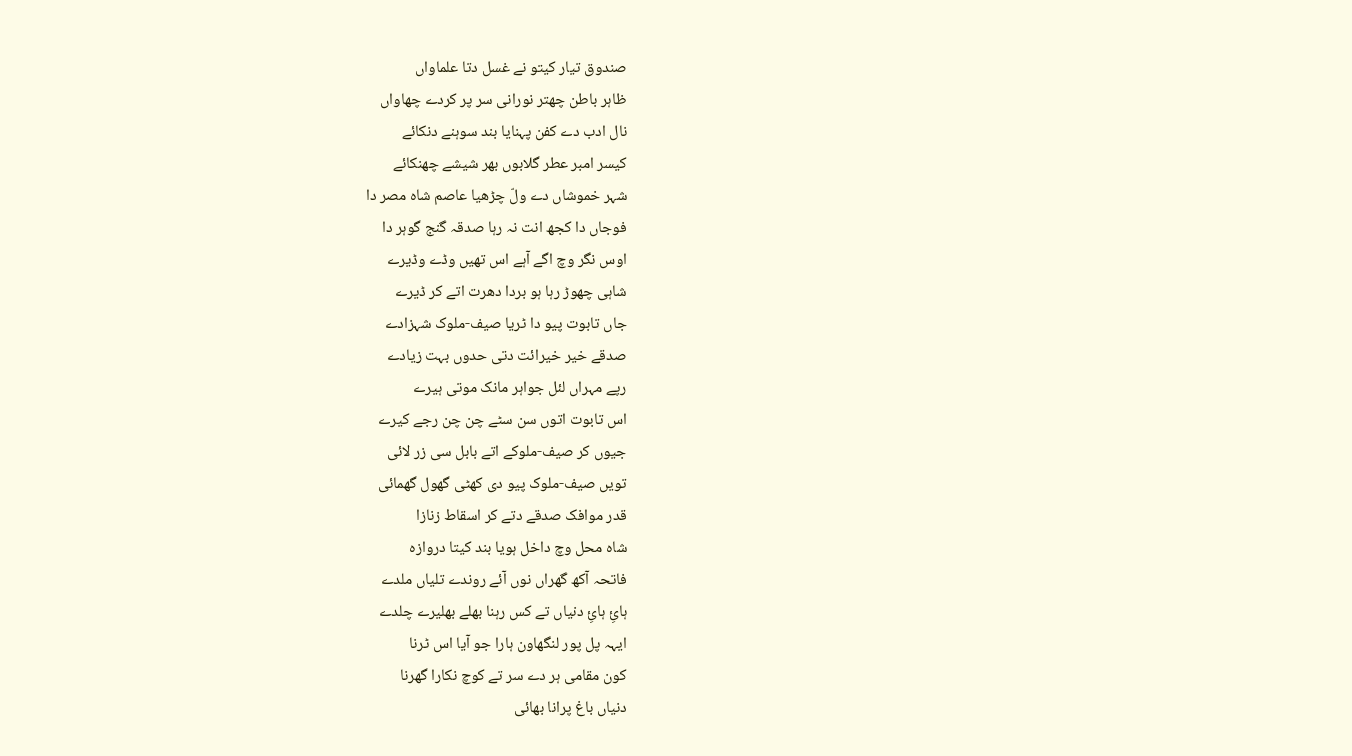صندوق تیار کیتو نے غسل دتا علماواں
ظاہر باطن چھتر نورانی سر پر کردے چھاواں
نال ادب دے کفن پہنایا بند سوہنے دنکائے
کیسر امبر عطر گلابوں بھر شیشے چھنکائے
شہر خموشاں دے ولّ چڑھیا عاصم شاہ مصر دا
فوجاں دا کجھ انت نہ رہا صدقہ گنج گوہر دا
اوس نگر وچ اگے آہے اس تھیں وڈے وڈیرے
شاہی چھوڑ رہا ہو بردا دھرت اتے کر ڈیرے
جاں تابوت پیو دا ٹریا صیف-ملوک شہزادے
صدقے خیر خیرائت دتی حدوں بہت زیادے
رپے مہراں لئل جواہر مانک موتی ہیرے
اس تابوت اتوں سن سٹے چن چن رجے کیرے
جیوں کر صیف-ملوکے اتے بابل سی زر لائی
تویں صیف-ملوک پیو دی کھٹی گھول گھمائی
قدر موافک صدقے دتے کر اسقاط زنازا
شاہ محل وچ داخل ہویا بند کیتا دروازہ
فاتحہ آکھ گھراں نوں آئے روندے تلیاں ملدے
ہائِ ہائِ دنیاں تے کس رہنا بھلے بھلیرے چلدے
ایہہ پل پور لنگھاون ہارا جو آیا اس ٹرنا
کون مقامی ہر دے سر تے کوچ نکارا گھرنا
دنیاں باغ پرانا بھائی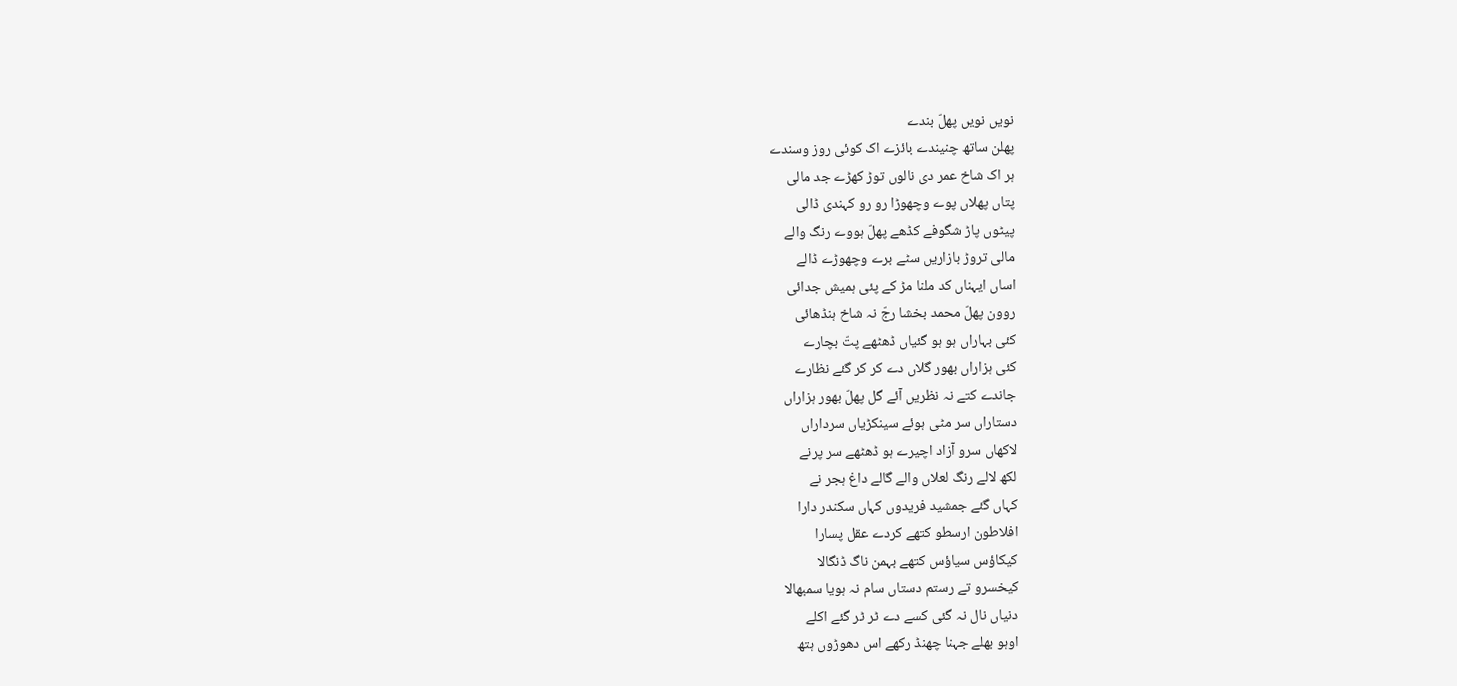نویں نویں پھلّ بندے
پھلن ساتھ چنیندے بائزے اک کوئی روز وسندے
ہر اک شاخ عمر دی نالوں توڑ کھڑے جد مالی
پتاں پھلاں پوے وچھوڑا رو رو کہندی ڈالی
پیٹوں پاڑ شگوفے کڈھے پھلّ ہووے رنگ والے
مالی تروڑ بازاریں سٹے برے وچھوڑے ڈالے
اساں ایہناں کد ملنا مڑ کے پئی ہمیش جدائی
روون پھلّ محمد بخشا رجّ نہ شاخ ہنڈھائی
کئی بہاراں ہو ہو گئیاں ڈھٹھے پتّ بچارے
کئی ہزاراں بھور گلاں دے کر کر گئے نظارے
جاندے کتے نہ نظریں آئے گل پھلّ بھور ہزاراں
دستاراں سر مٹی ہوئے سینکڑیاں سرداراں
لاکھاں سرو آزاد اچیرے ہو ڈھٹھے سر پرنے
لکھ لالے رنگ لعلاں والے گالے داغ ہجر نے
کہاں گئے جمشید فریدوں کہاں سکندر دارا
افلاطون ارسطو کتھے کردے عقل پسارا
کیکاؤس سیاؤس کتھے بہمن ناگ ڈنگالا
کیخسرو تے رستم دستاں سام نہ ہویا سمبھالا
دنیاں نال نہ گئی کسے دے ٹر ٹر گئے اکلے
اوہو بھلے جہنا چھنڈ رکھے اس دھوڑوں ہتھ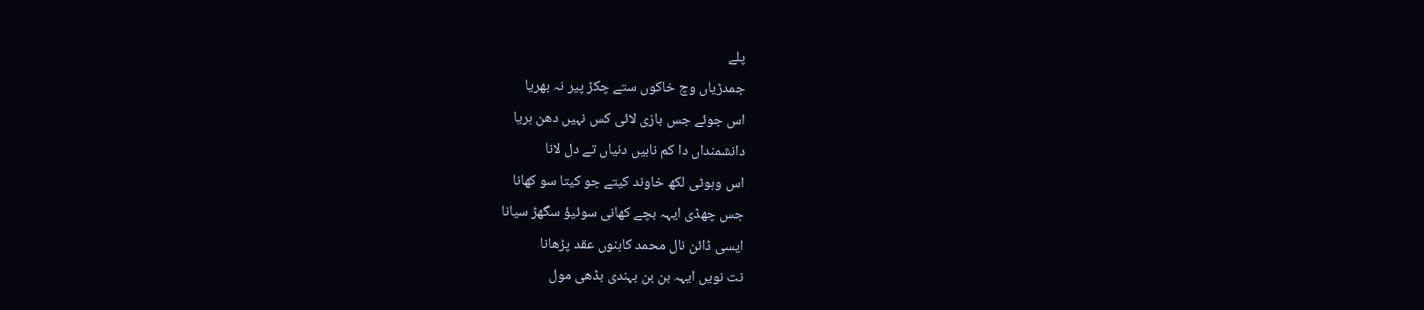پلے
جمدڑیاں وچ خاکوں ستے چکڑ پیر نہ بھریا
اس جوئے جس بازی لائی کس نہیں دھن ہریا
دانشمنداں دا کم ناہیں دنیاں تے دل لانا
اس وہوٹی لکھ خاوند کیتے جو کیتا سو کھانا
جس چھڈی ایہہ بچے کھانی سوئیؤ سگھڑ سیانا
ایسی ڈائن نال محمد کاہنوں عقد پڑھانا
نت نویں ایہہ بن بن بہندی بڈھی مول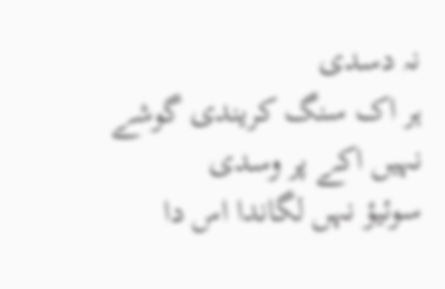نہ دسدی
ہر اک سنگ کریندی گوشے نہیں اکے پر وسدی
سوئیؤ نہں لگاندا اس دا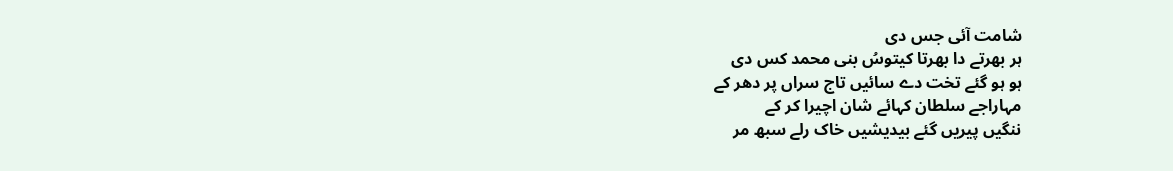شامت آئی جس دی
ہر بھرتے دا بھرتا کیتوسُ بنی محمد کس دی
ہو ہو گئے تخت دے سائیں تاج سراں پر دھر کے
مہاراجے سلطان کہائے شان اچیرا کر کے
ننگیں پیریں گئے بیدیشیں خاک رلے سبھ مر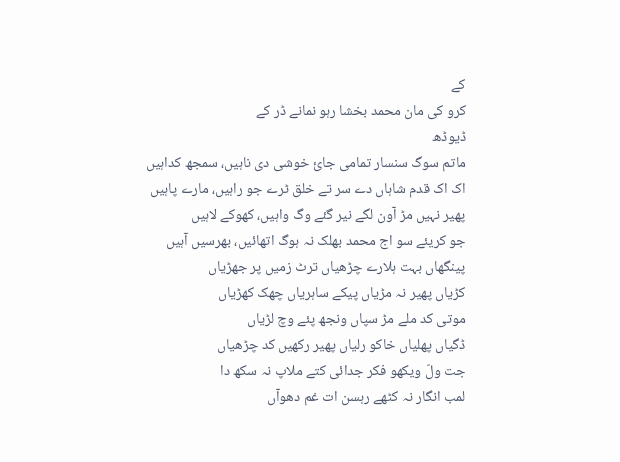کے
کرو کی مان محمد بخشا رہو نمانے ڈر کے
ڈیوڈھ
ماتم سوگ سنسار تمامی جائ خوشی دی ناہیں، سمجھ کداہیں
اک اک قدم شاہاں دے سر تے خلق ٹرے جو راہیں، مارے پاہیں
پھیر نہیں مڑ آون لگے نیر گئے وگ واہیں، کھوکے لاہیں
جو کریئے سو اج محمد بھلک نہ ہوگ اتھائیں، بھرسیں آہیں
پینگھاں بہت ہلارے چڑھیاں ترٹ زمیں پر جھڑیاں
کڑیاں پھیر نہ مڑیاں پیکے ساہریاں چھک کھڑیاں
موتی کد ملے مڑ سپاں ونجھ پئے وچ لڑیاں
ڈگیاں پھلیاں خاکو رلیاں پھیر رکھیں کد چڑھیاں
جت ولّ ویکھو فکر جدائی کتے ملاپ نہ سکھ دا
لمب انگار نہ کٹھے رہسن ات غم دھوآں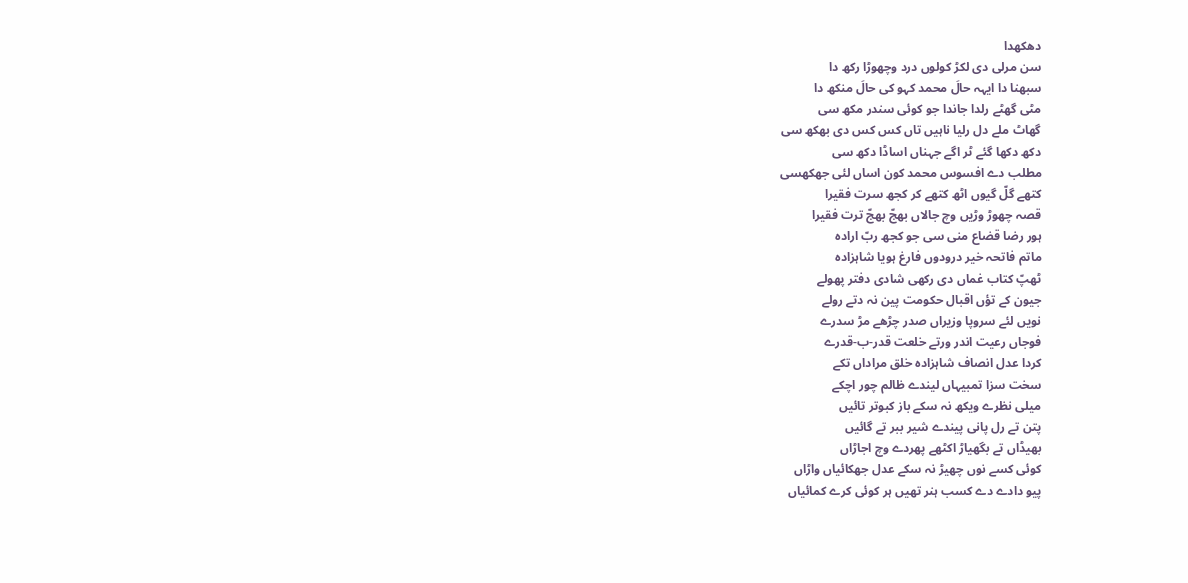دھکھدا
سن مرلی دی لکڑ کولوں درد وچھوڑا رکھ دا
سبھنا دا ایہہ حالَ محمد کہو کی حالَ منکھ دا
مٹی گھٹے رلدا جاندا جو کوئی سندر مکھ سی
گھاٹ ملے دل رلیا ناہیں تاں کس کس دی بھکھ سی
دکھ دکھا گئے ٹر اگے جہناں اساڈا دکھ سی
مطلب دے افسوس محمد کون اساں لئی جھکھسی
کتھے گلّ گیوں اٹھ کتھے کر کجھ سرت فقیرا
قصہ چھوڑ وڑیں وچ جالاں بھجّ بھجّ ترت فقیرا
ہور رضا قضاع منی سی جو کجھ ربّ ارادہ
ماتم فاتحہ خیر درودوں فارغ ہویا شاہزادہ
ٹھپّ کتاب غماں دی رکھی شادی دفتر پھولے
جیون کے تؤں اقبال حکومت پین نہ دتے رولے
نویں لئے سروپا وزیراں صدر چڑھے مڑ سدرے
فوجاں رعیت اندر ورتے خلعت قدر-ب-قدرے
کردا عدل انصاف شاہزادہ خلق مراداں تکے
سخت سزا تمبیہاں لیندے ظالم چور اچکے
میلی نظرے ویکھ نہ سکے باز کبوتر تائیں
پتن تے رل پانی پیندے شیر ببر تے گائیں
بھیڈاں تے بگھیاڑ اکٹھے پھردے وچ اجاڑاں
کوئی کسے نوں چھیڑ نہ سکے عدل جھکائیاں واڑاں
پیو دادے دے کسب ہنر تھیں ہر کوئی کرے کمائیاں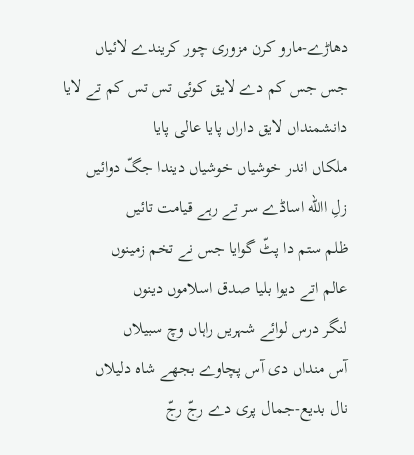دھاڑے-مارو کرن مزوری چور کریندے لائیاں
جس جس کم دے لایق کوئی تس تس کم تے لایا
دانشمنداں لایق داراں پایا عالی پایا
ملکاں اندر خوشیاں خوشیاں دیندا جگّ دوائیں
زلِ االله اساڈے سر تے رہے قیامت تائیں
ظلم ستم دا پٹّ گوایا جس نے تخم زمینوں
عالم اتے دیوا بلیا صدق اسلاموں دینوں
لنگر درس لوائے شہریں راہاں وچ سبیلاں
آس منداں دی آس پچاوے بجھے شاہ دلیلاں
نال بدیع-جمال پری دے رجّ رجّ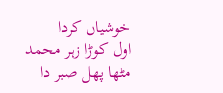خوشیاں کردا
اول کوڑا زہر محمد مٹھا پھل صبر دا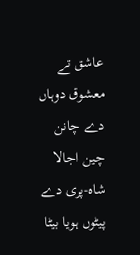عاشق تے معشوق دوہاں دے چانن چین اجالا
شاہ-پری دے پیٹوں ہویا بیٹا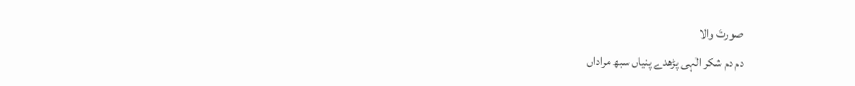صورتَ والا
دم دم شکر الٰہی پڑھدے پنیاں سبھ مراداں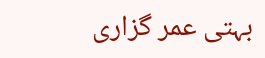بہتی عمر گزاری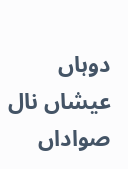دوہاں عیشاں نال صواداں